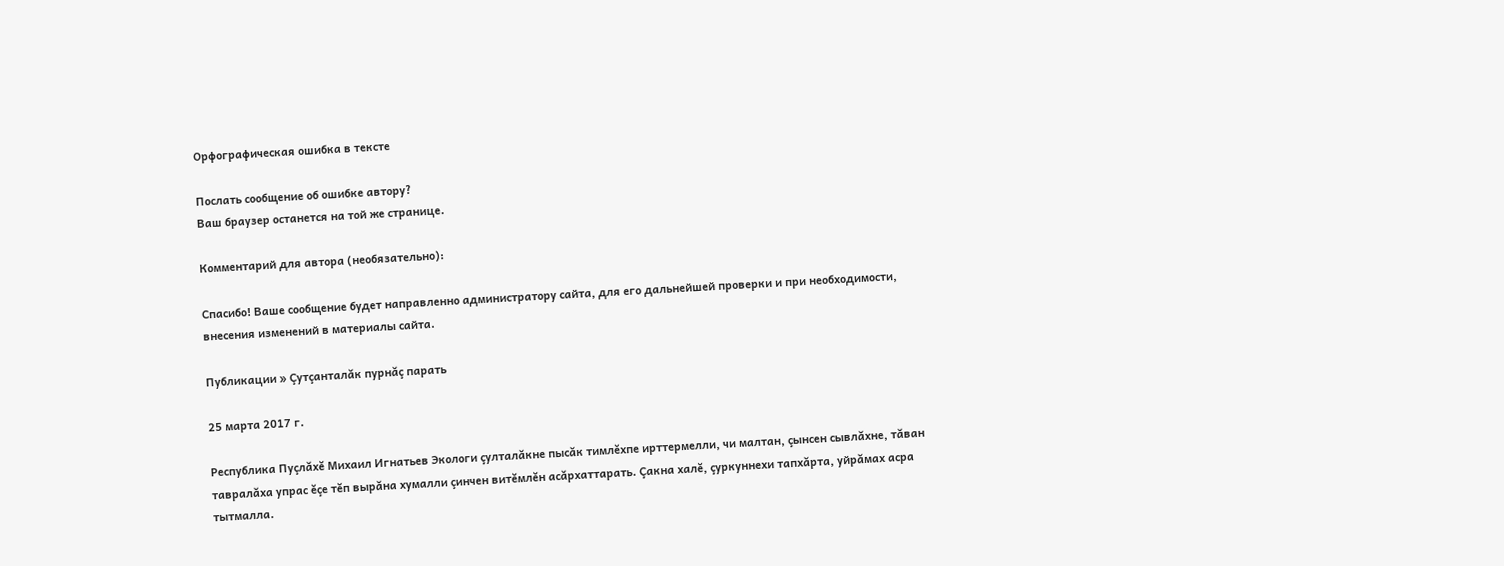Орфографическая ошибка в тексте

Послать сообщение об ошибке автору?
Ваш браузер останется на той же странице.

Комментарий для автора (необязательно):

Спасибо! Ваше сообщение будет направленно администратору сайта, для его дальнейшей проверки и при необходимости, внесения изменений в материалы сайта.

Публикации » Çутçанталăк пурнăç парать

25 марта 2017 г.

Республика Пуçлăхĕ Михаил Игнатьев Экологи çулталăкне пысăк тимлĕхпе ирттермелли, чи малтан, çынсен сывлăхне, тăван тавралăха упрас ĕçе тĕп вырăна хумалли çинчен витĕмлĕн асăрхаттарать. Çакна халĕ, çуркуннехи тапхăрта, уйрăмах асра тытмалла.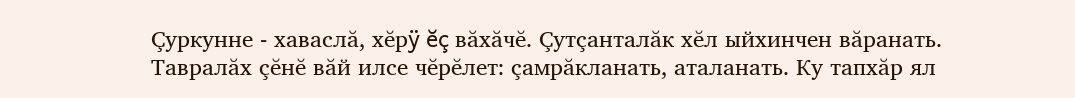Çуркунне - хаваслă, хĕрÿ ĕç вăхăчĕ. Çутçанталăк хĕл ыйхинчен вăранать. Тавралăх çĕнĕ вăй илсе чĕрĕлет: çамрăкланать, аталанать. Ку тапхăр ял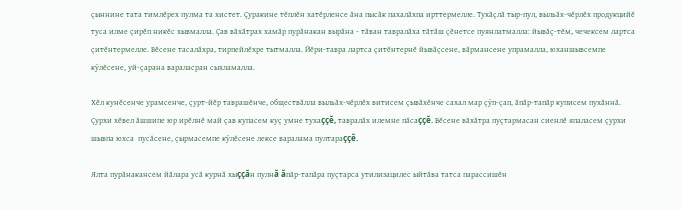çыннине тата тимлĕрех пулма та хистет. Çуракине тĕплĕн хатĕрленсе ăна пысăк пахалăхпа ирттермелле. Тухăçлă тыр-пул, выльăх-чĕрлĕх продукцийĕ туса илме çирĕп никĕс хывмалла. Çав вăхăтрах хамăр пурăнакан вырăна - тăван тавралăха тăтăш çĕнетсе пуянлатмалла: йывăç-тĕм, чечексем лартса çитĕнтермелле. Вĕсене тасалăхра, тирпейлĕхре тытмалла. Йĕри-тавра лартса çитĕнтернĕ йывăçсене, вăрмансене упрамалла, юханшывсемпе кÿлĕсене, уй-çарана вараласран сыхламалла.

Хĕл кунĕсенче урамсенче, çурт-йĕр таврашĕнче, обществăлла выльăх-чĕрлĕх витисем çывăхĕнче сахал мар çÿп-çап, ăпăр-тапăр куписем пухăннă. Çурхи хĕвел ăшшипе юр ирĕлнĕ май çав купасем куç умне тухаççĕ, тавралăх илемне пăсаççĕ. Вĕсене вăхăтра пуçтармасан сиенлĕ япаласем çурхи шывпа юхса  пусăсене, çырмасемпе кÿлĕсене лексе варалама пултараççĕ.

Ялта пурăнакансем йăлара усă курнă хыççăн пулнă ăпăр-тапăра пуçтарса утилизацилес ыйтăва татса парассишĕн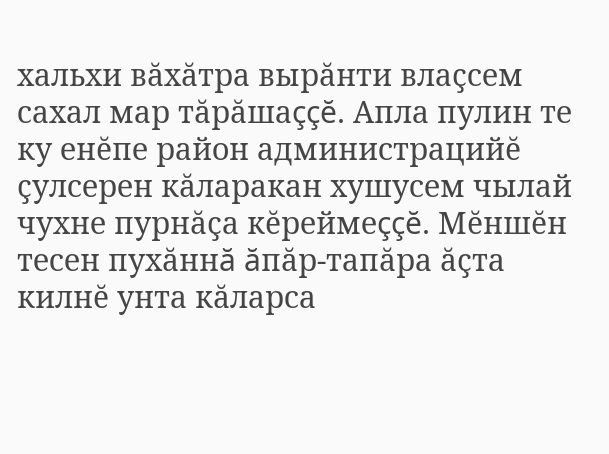хальхи вăхăтра вырăнти влаçсем сахал мар тăрăшаççĕ. Апла пулин те ку енĕпе район администрацийĕ çулсерен кăларакан хушусем чылай чухне пурнăçа кĕреймеççĕ. Мĕншĕн тесен пухăннă ăпăр-тапăра ăçта килнĕ унта кăларса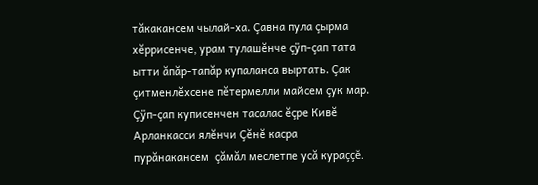тăкакансем чылай-ха. Çавна пула çырма хĕррисенче, урам тулашĕнче çÿп-çап тата ытти ăпăр-тапăр купаланса выртать. Çак çитменлĕхсене пĕтермелли майсем çук мар. Çÿп-çап куписенчен тасалас ĕçре Кивĕ Арланкасси ялĕнчи Çĕнĕ касра пурăнакансем  çăмăл меслетпе усă кураççĕ.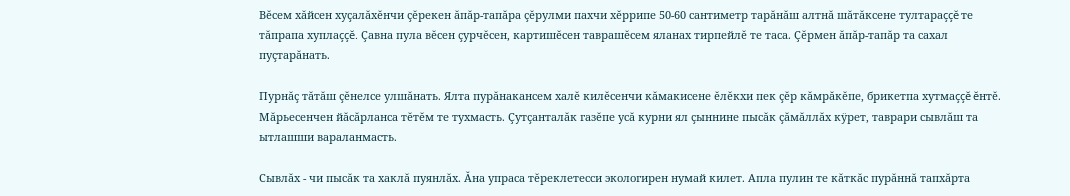Вĕсем хăйсен хуçалăхĕнчи çĕрекен ăпăр-тапăра çĕрулми пахчи хĕррипе 50-60 сантиметр тарăнăш алтнă шăтăксене тултараççĕ те тăпрапа хуплаççĕ. Çавна пула вĕсен çурчĕсен, картишĕсен таврашĕсем яланах тирпейлĕ те таса. Çĕрмен ăпăр-тапăр та сахал пуçтарăнать.

Пурнăç тăтăш çĕнелсе улшăнать. Ялта пурăнакансем халĕ килĕсенчи кăмакисене ĕлĕкхи пек çĕр кăмрăкĕпе, брикетпа хутмаççĕ ĕнтĕ. Мăрьесенчен йăсăрланса тĕтĕм те тухмасть. Çутçанталăк газĕпе усă курни ял çыннине пысăк çăмăллăх кÿрет, таврари сывлăш та ытлашши вараланмасть.

Сывлăх - чи пысăк та хаклă пуянлăх. Ăна упраса тĕреклетесси экологирен нумай килет. Апла пулин те кăткăс пурăннă тапхăрта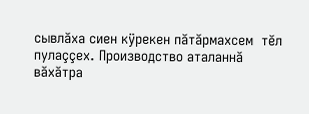сывлăха сиен кÿрекен пăтăрмахсем  тĕл пулаççех. Производство аталаннă вăхăтра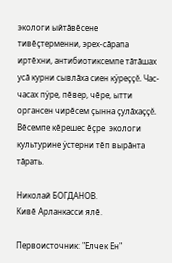экологи ыйтăвĕсене тивĕçтерменни, эрех-сăрапа иртĕхни, антибиотиксемпе тăтăшах усă курни сывлăха сиен кÿреççĕ. Час-часах пÿре, пĕвер, чĕре, ытти органсен чирĕсем çынна çулăхаççĕ. Вĕсемпе кĕрешес ĕçре  экологи культурине ÿстерни тĕп вырăнта тăрать.

Николай БОГДАНОВ.
Кивĕ Арланкасси ялĕ.

Первоисточник: "Елчeк Ен"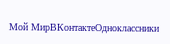Мой МирВКонтактеОдноклассники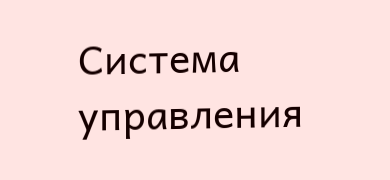Система управления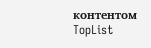контентом
TopList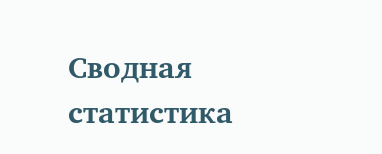Сводная статистика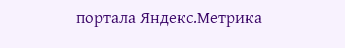портала Яндекс.Метрика